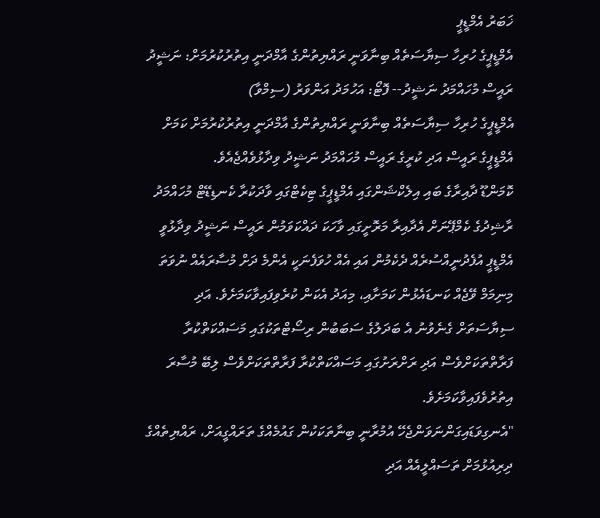ޚަބަރު އެމްޑީޕީ
އެމްޑީޕީގެ ހުރިހާ ސިޔާސަތެއް ބިނާވަނީ ރައްޔިތުންގެ އާމްދަނީ އިތުރުކުރުމަށް: ނަޝީދު
ރައީސް މުހައްމަދު ނަޝީދު-- ފޮޓޯ: އަހުމަދު އަންވަރު (ސިމްވާ)
އެމްޑީޕީގެ ހުރިހާ ސިޔާސަތެއް ބިނާވަނީ ރައްޔިތުންގެ އާމްދަނީ އިތުރުކުރުމަށް ކަމަށް އެމްޑީޕީގެ ރައީސް އަދި ކުރީގެ ރައީސް މުހައްމަދު ނަޝީދު ވިދާޅުވެއްޖެއެވެ.
ކޮމަންޑޫ ދާއިރާގެ ބައި އިލެކްޝަންގައި އެމްޑީޕީގެ ޓިކެޓްގައި ވާދަކުރާ ކެނޑިޑޭޓް މުހައްމަދު ރާޝިދުގެ ކެމްޕޭނަށް އެދާއިރާ މަރޮށީގައި ވާހަކަ ދައްކަވަމުން ރައީސް ނަޝީދު ވިދާޅުވީ އެމްޑީޕީ އުފެދުނީއްސުރެއް ދެކެމުން އައި އެއް ހުވަފެނަކީ އެންމެ ދަށް މުސާރައެއް ނުވަތަ މިނިމަމް ވޭޖެއް ކަނޑައެޅުން ކަމަށާއި، މިއަދު އެކަން ކުރެވިފައިވާކަމަށެވެ. އަދި ސިޔާސަތަށް ގެނެވުނު އެ ބަދަލުގެ ސަބަބުން ރިސޯޓްތަކުގައި މަސައްކަތްކުރާ ފަރާތްތަކަށްވެސް އަދި ރަށްރަށުގައި މަސައްކަތްކުރާ ފަރާތްތަކަށްވެސް ލިބޭ މުސާރަ އިތުރުވެފައިވާކަމަށެވެ.
"އެނގިވަޑައިގަންނަވަންޖެހޭ އުމުރާނީ ބިނާތަކަކުން ގައުމެއްގެ ތަރައްގީއަށް، ރައްޔިތެއްގެ ދިރިއުޅުމަށް ތަސައްލީއެއް އަދި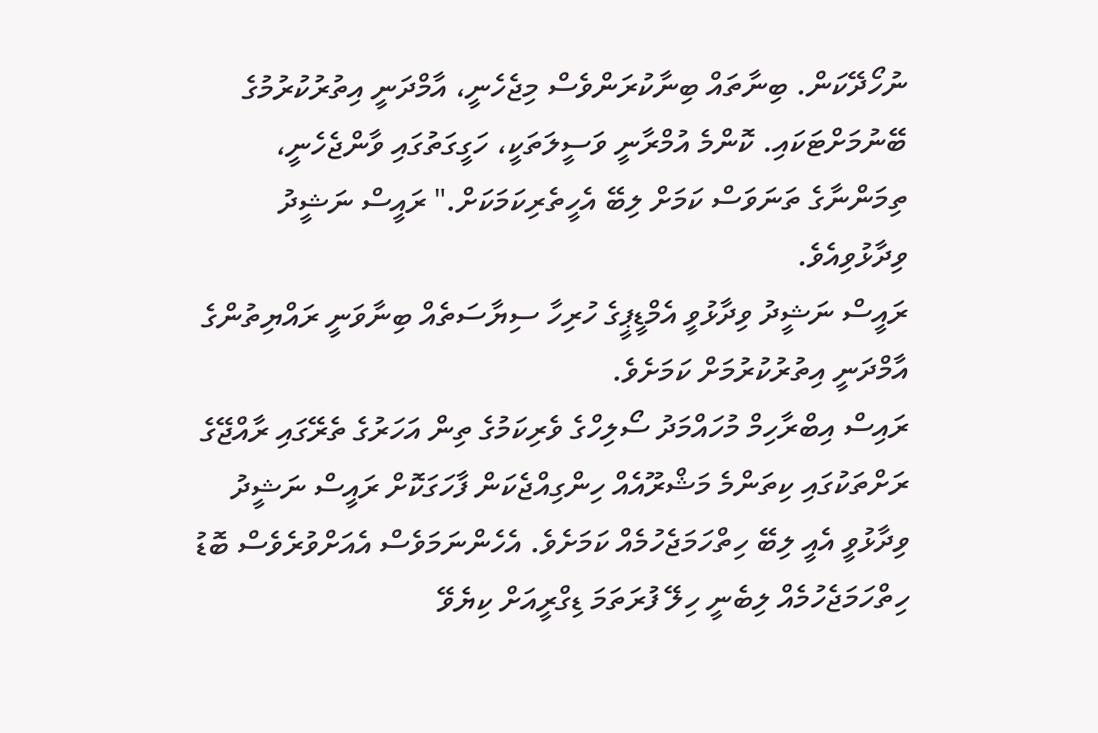ނުހޯދޭކަން. ބިނާތައް ބިނާކުރަންވެސް މިޖެހެނީ، އާމްދަނީ އިތުރުކުރުމުގެ ބޭނުމަށްޓަކައި. ކޮންމެ އުމްރާނީ ވަސީލަތަކީ، ހަގީގަތުގައި ވާންޖެހެނީ، ތިމަންނާގެ ތަނަވަސް ކަމަށް ލިބޭ އެހީތެރިކަމަކަށް." ރައީސް ނަޝީދު ވިދާޅުވިއެވެ.
ރައީސް ނަޝީދު ވިދާޅުވީ އެމްޑީޕީގެ ހުރިހާ ސިޔާސަތެއް ބިނާވަނީ ރައްޔިތުންގެ އާމްދަނީ އިތުރުކުރުމަށް ކަމަށެވެ.
ރައިސް އިބްރާހިމް މުހައްމަދު ސޯލިހްގެ ވެރިކަމުގެ ތިން އަހަރުގެ ތެރޭގައި ރާއްޖޭގެ ރަށްތަކުގައި ކިތަންމެ މަޝްރޫއެއް ހިންގިއްޖެކަން ފާހަގަކޮށް ރައީސް ނަޝީދު ވިދާޅުވީ އެއީ ލިބޭ ހިތްހަމަޖެހުމެއް ކަމަށެވެ. އެހެންނަމަވެސް އެއަށްވުރެވެސް ބޮޑު ހިތްހަމަޖެހުމެއް ލިބެނީ ހިލޭ ފުރަތަމަ ޑިގްރީއަށް ކިޔެވޭ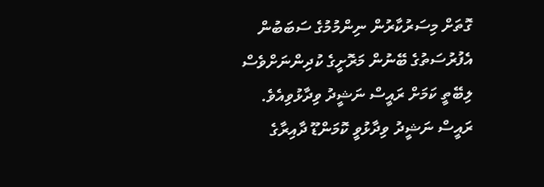ގޮތަށް މިސަރުކާރުން ނިންމުމުގެ ސަބަބުން އެފުރުސަތުގެ ބޭނުން މަރޮށީގެ ކުދިންނަށްވެސް ލިބޭތީ ކަމަށް ރައީސް ނަޝީދު ވިދާޅުވިއެވެ.
ރައީސް ނަޝީދު ވިދާޅުވީ ކޮމަންޑޫ ދާއިރާގެ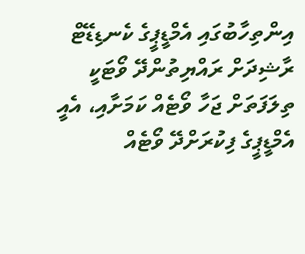އިންތިހާބުގައި އެމްޑީޕީގެ ކެނޑިޑޭޓް ރާޝިދަށް ރައްޔިތުންދޭ ވޯޓަކީ ތިލަފަތަށް ޖަހާ ވޯޓެއް ކަމަށާއި، އެއީ އެމްޑީޕީގެ ފިކުރަށްދޭ ވޯޓެއް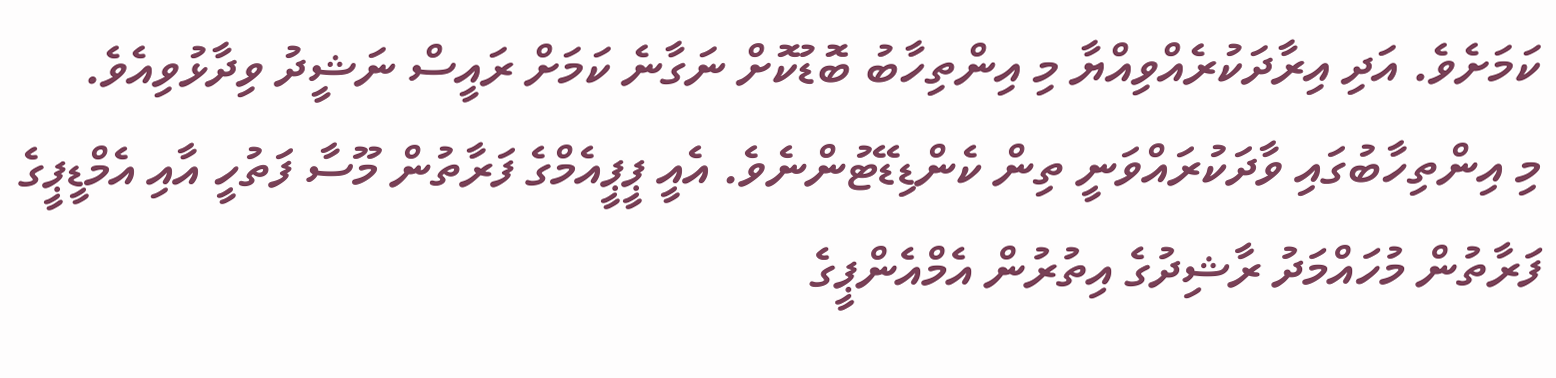ކަމަށެވެ. އަދި އިރާދަކުރެއްވިއްޔާ މި އިންތިހާބު ބޮޑުކޮށް ނަގާނެ ކަމަށް ރައީސް ނަޝީދު ވިދާޅުވިއެވެ.
މި އިންތިހާބުގައި ވާދަކުރައްވަނީ ތިން ކެންޑިޑޭޓުންނެވެ. އެއީ ޕީޕީއެމްގެ ފަރާތުން މޫސާ ފަތުހީ އާއި އެމްޑީޕީގެ ފަރާތުން މުހައްމަދު ރާޝިދުގެ އިތުރުން އެމްއެންޕީގެ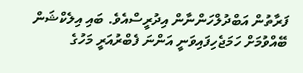ފަރާތުން އަބްދުލްހަންނާން އިދުރީސްއެވެ. ބައި އިލެކްޝަން ބޭއްވުމަށް ހަމަޖެހިފައިވަނީ އަންނަ ފެބްރުއަރީ މަހުގެ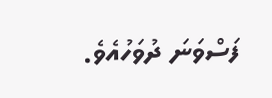ފަސްވަނަ ދުވަހުއެވެ.